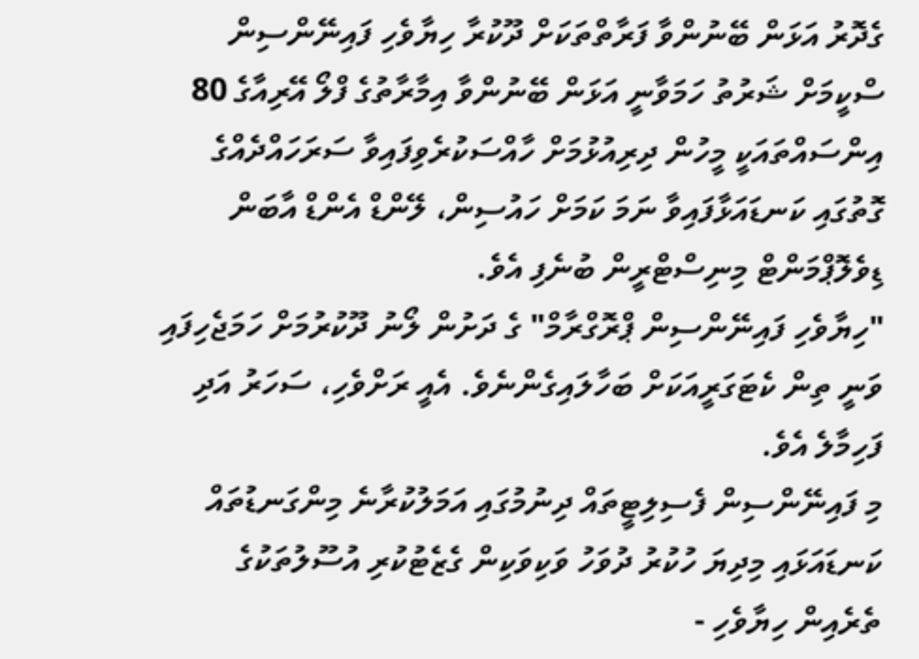ގެދޮރު އަޅަން ބޭނުންވާ ފަރާތްތަކަށް ދޫކުރާ ހިޔާވެހި ފައިނޭންސިން ސްކީމަށް ޝަރުތު ހަމަވާނީ އަޅަން ބޭނުންވާ އިމާރާތުގެ ފްލޯ އޭރިއާގެ 80 އިންސައްތައަކީ މީހުން ދިރިއުޅުމަށް ހާއްސަކުރެވިފައިވާ ސަރަހައްދެއްގެ ގޮތުގައި ކަނޑައަޅާފައިވާ ނަމަ ކަމަށް ހައުސިން، ލޭންޑް އެންޑް އާބަން ޑިވެލޮޕްމަންޓް މިނިސްޓްރީން ބުނެފި އެވެ.
"ހިޔާވެހި ފައިނޭންސިން ޕްރޮގްރާމް" ގެ ދަށުން ލޯނު ދޫކުރުމަށް ހަމަޖެހިފައި ވަނީ ތިން ކެޓަގަރީއަކަށް ބަހާލައިގެންނެވެ. އެއީ ރަށްވެހި، ސަހަރު އަދި ފަހިމާލެ އެވެ.
މި ފައިނޭންސިން ފެސިލިޓީތައް ދިނުމުގައި އަމަލުކުރާނެ މިންގަނޑުތައް ކަނޑައަޅައި މިދިޔަ ހުކުރު ދުވަހު ވަކިވަކިން ގެޒެޓުކުރި އުސޫލުތަކުގެ ތެރެއިން ހިޔާވެހި -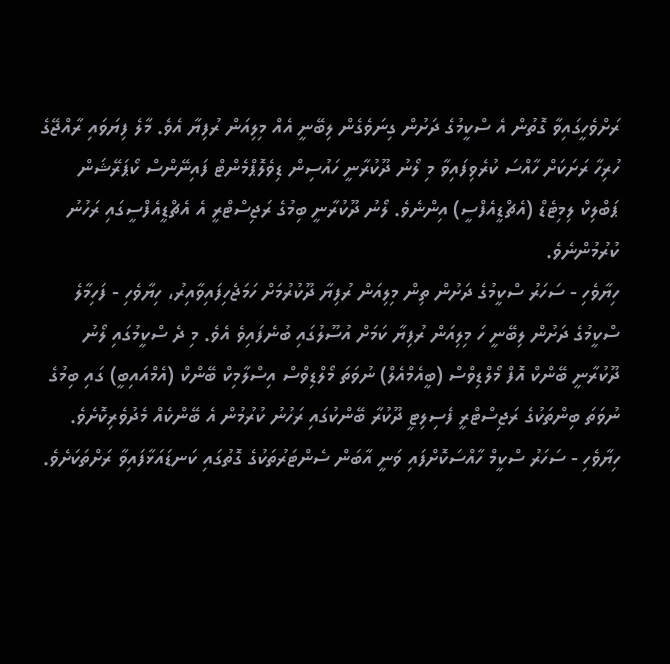ރަށްވެހީގައިވާ ގޮތުން އެ ސްކީމުގެ ދަށުން ގިނަވެގެން ލިބޭނީ އެއް މިލިއަން ރުފިޔާ އެވެ. މާލެ ފިޔަވައި ރާއްޖޭގެ ހުރިހާ ރަށަކަށް ހާއްސަ ކުރެވިފައިވާ މި ލޯނު ދޫކުރާނީ ހައުސިން ޑިވެލޮޕްމެންޓް ފައިނޭންސް ކޯޕަރޭޝަން ޕަބްލިކް ލިމިޓެޑް (އެޗްޑީއެފްސީ) އިންނެވެ. ލޯނު ދޫކުރާނީ ބިމުގެ ރަޖިސްޓްރީ އެ އެޗްޑީއެފްސީގައި ރަހުނު ކުރުމުންނެވެ.
ހިޔާވެހި - ސަހަރު ސްކީމުގެ ދަށުން ތިން މިލިއަން ރުފިޔާ ދޫކުރުމަށް ހަމަޖެހިފައިވާއިރު، ހިޔާވެހި - ފަހިމާލެ ސްކީމުގެ ދަށުން ލިބޭނީ ހަ މިލިއަން ރުފިޔާ ކަމަށް އުސޫލުގައި ބުނެފައިވެ އެވެ. މި ދެ ސްކީމުގައި ލޯނު ދޫކުރާނީ ބޭންކް އޮފް މޯލްޑިވްސް (ބީއެމްއެލް) ނުވަތަ މޯލްޑިވްސް އިސްލާމިކް ބޭންކް (އެމްއައިބީ) ގައި ބިމުގެ ނުވަތަ ބިންތަކުގެ ރަޖިސްޓްރީ ފެސިލިޓީ ދޫކުރާ ބޭންކުގައި ރަހުނު ކުރުމުން އެ ބޭންކެއް މެދުވެރިކޮށެވެ.
ހިޔާވެހި - ސަހަރު ސްކީމް ހާއްސަކޮށްފައި ވަނީ އާބަން ސެންޓަރުތަކުގެ ގޮތުގައި ކަނޑައަޅާފައިވާ ރަށްތަކަށެވެ.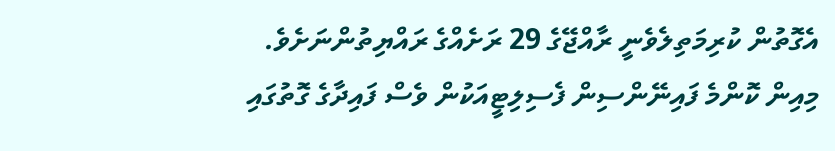އެގޮތުން ކުރިމަތިލެވެނީ ރާއްޖޭގެ 29 ރަށެއްގެ ރައްޔިތުންނަށެވެ.
މިއިން ކޮންމެ ފައިނޭންސިން ފެސިލިޓީއަކުން ވެސް ފައިދާގެ ގޮތުގައި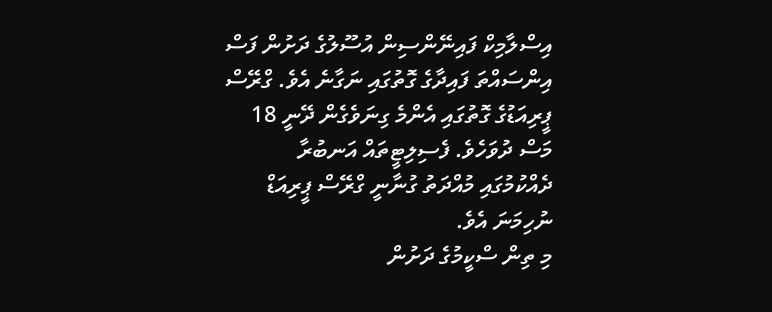އިސްލާމިކް ފައިނޭންސިން އުސޫލުގެ ދަށުން ފަސް އިންސައްތަ ފައިދާގެ ގޮތުގައި ނަގާނެ އެވެ. ގްރޭސް ޕީރިއަޑުގެ ގޮތުގައި އެންމެ ގިނަވެގެން ދޭނީ 18 މަސް ދުވަހެވެ. ފެސިލިޓީތައް އަނބުރާ ދެއްކުމުގައި މުއްދަތު ގުނާނީ ގްރޭސް ޕީރިއަޑް ނުހިމަނަ އެވެ.
މި ތިން ސްކީމުގެ ދަށުން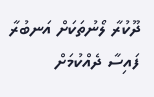ދޫކުރާ ލޯނުތަކަށް އަނބުރާ ފައިސާ ދެއްކުމަށް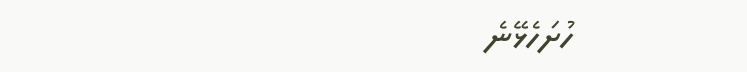ހުށަހެޅޭނެ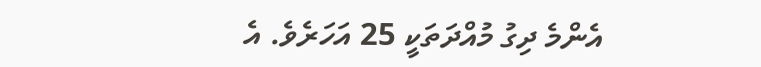އެންމެ ދިގު މުއްދަތަކީ 25 އަހަރެވެ. އެ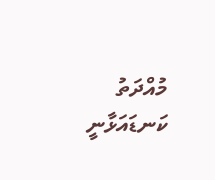މުއްދަތު ކަނޑައަޅާނީ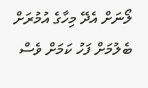ލޯނަށް އެދޭ މިހާގެ އުމުރަށް ބެލުމަށް ފަހު ކަމަށް ވެސް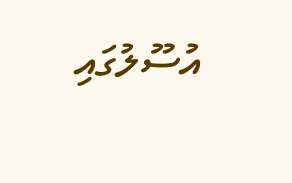އުސޫލުގައި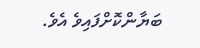ބަޔާންކޮށްފައިވެ އެވެ.